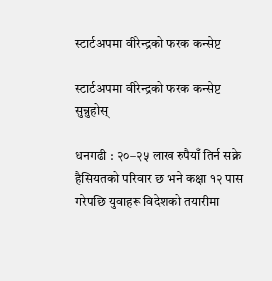स्टार्टअपमा वीरेन्द्रको फरक कन्सेप्ट

स्टार्टअपमा वीरेन्द्रको फरक कन्सेप्ट
सुन्नुहोस्

धनगढी : २०–२५ लाख रुपैयाँ तिर्न सक्ने हैसियतको परिवार छ भने कक्षा १२ पास गरेपछि युवाहरू विदेशको तयारीमा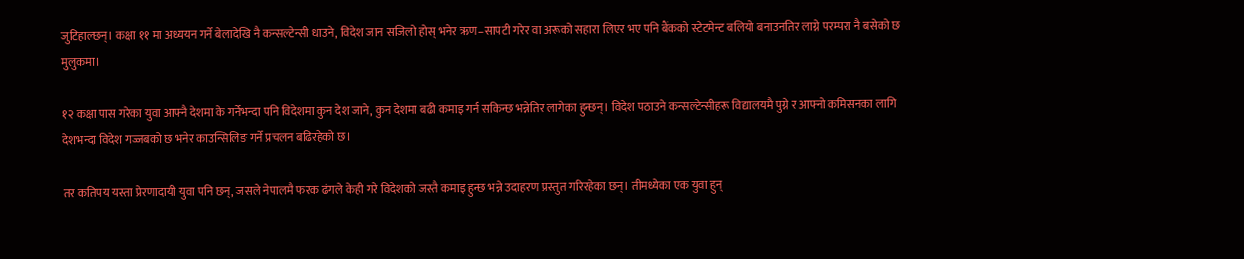जुटिहाल्छन्। कक्षा ११ मा अध्ययन गर्ने बेलादेखि नै कन्सल्टेन्सी धाउने, विदेश जान सजिलो होस् भनेर ऋण–सापटी गरेर वा अरूको सहारा लिएर भए पनि बैंकको स्टेटमेन्ट बलियो बनाउनतिर लाग्ने परम्परा नै बसेको छ मुलुकमा।

१२ कक्षा पास गरेका युवा आफ्नै देशमा के गर्नेभन्दा पनि विदेशमा कुन देश जाने, कुन देशमा बढी कमाइ गर्न सकिन्छ भन्नेतिर लागेका हुन्छन्। विदेश पठाउने कन्सल्टेन्सीहरू विद्यालयमै पुग्ने र आफ्नो कमिसनका लागि देशभन्दा विदेश गज्जबको छ भनेर काउन्सिलिङ गर्ने प्रचलन बढिरहेको छ।

तर कतिपय यस्ता प्रेरणादायी युवा पनि छन्, जसले नेपालमै फरक ढंगले केही गरे विदेशको जस्तै कमाइ हुन्छ भन्ने उदाहरण प्रस्तुत गरिरहेका छन्। तीमध्येका एक युवा हुन्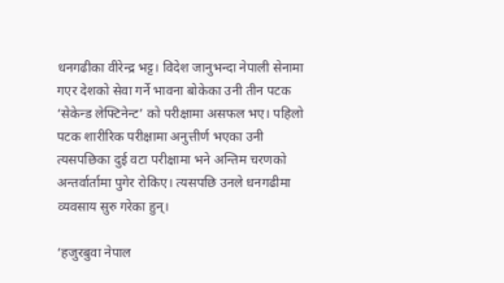धनगढीका वीरेन्द्र भट्ट। विदेश जानुभन्दा नेपाली सेनामा गएर देशको सेवा गर्ने भावना बोकेका उनी तीन पटक ‘सेकेन्ड लेफ्टिनेन्ट’ को परीक्षामा असफल भए। पहिलो पटक शारीरिक परीक्षामा अनुत्तीर्ण भएका उनी त्यसपछिका दुई वटा परीक्षामा भने अन्तिम चरणको अन्तर्वार्तामा पुगेर रोकिए। त्यसपछि उनले धनगढीमा व्यवसाय सुरु गरेका हुन्।

‘हजुरबुवा नेपाल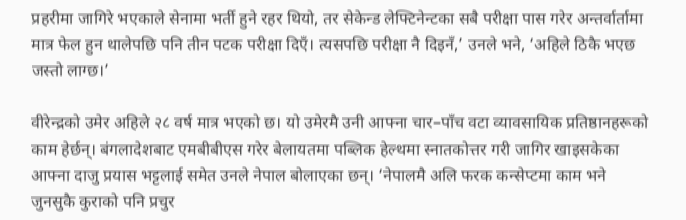प्रहरीमा जागिरे भएकाले सेनामा भर्ती हुने रहर थियो, तर सेकेन्ड लेफ्टिनेन्टका सबै परीक्षा पास गरेर अन्तर्वार्तामा मात्र फेल हुन थालेपछि पनि तीन पटक परीक्षा दिएँ। त्यसपछि परीक्षा नै दिइनँ,’ उनले भने, ‘अहिले ठिकै भएछ जस्तो लाग्छ।’

वीरेन्द्रको उमेर अहिले २८ वर्ष मात्र भएको छ। यो उमेरमै उनी आफ्ना चार–पाँच वटा व्यावसायिक प्रतिष्ठानहरूको काम हेर्छन्। बंगलादेशबाट एमबीबीएस गरेर बेलायतमा पब्लिक हेल्थमा स्नातकोत्तर गरी जागिर खाइसकेका आफ्ना दाजु प्रयास भट्टलाई समेत उनले नेपाल बोलाएका छन्। ‘नेपालमै अलि फरक कन्सेप्टमा काम भने जुनसुकै कुराको पनि प्रचुर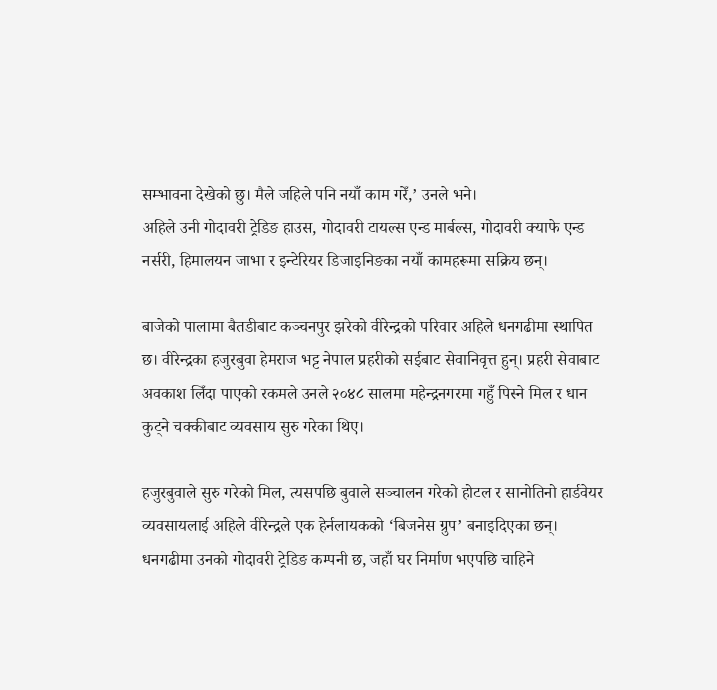सम्भावना देखेको छु। मैले जहिले पनि नयाँ काम गरेँ,’ उनले भने।
अहिले उनी गोदावरी ट्रेडिङ हाउस, गोदावरी टायल्स एन्ड मार्बल्स, गोदावरी क्याफे एन्ड नर्सरी, हिमालयन जाभा र इन्टेरियर डिजाइनिङका नयाँ कामहरूमा सक्रिय छन्।

बाजेको पालामा बैतडीबाट कञ्चनपुर झरेको वीरेन्द्रको परिवार अहिले धनगढीमा स्थापित छ। वीरेन्द्रका हजुरबुवा हेमराज भट्ट नेपाल प्रहरीको सईबाट सेवानिवृत्त हुन्। प्रहरी सेवाबाट अवकाश लिँदा पाएको रकमले उनले २०४८ सालमा महेन्द्रनगरमा गहुँ पिस्ने मिल र धान कुट्ने चक्कीबाट व्यवसाय सुरु गरेका थिए।

हजुरबुवाले सुरु गरेको मिल, त्यसपछि बुवाले सञ्चालन गरेको होटल र सानोतिनो हार्डवेयर व्यवसायलाई अहिले वीरेन्द्रले एक हेर्नलायकको ‘बिजनेस ग्रुप’ बनाइदिएका छन्। धनगढीमा उनको गोदावरी ट्रेडिङ कम्पनी छ, जहाँ घर निर्माण भएपछि चाहिने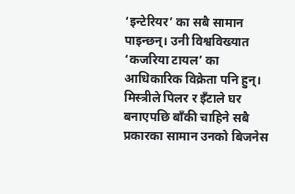‘इन्टेरियर’ का सबै सामान पाइन्छन्। उनी विश्वविख्यात ‘कजरिया टायल’ का आधिकारिक विक्रेता पनि हुन्। मिस्त्रीले पिलर र इँटाले घर बनाएपछि बाँकी चाहिने सबै प्रकारका सामान उनको बिजनेस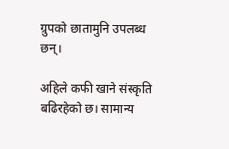ग्रुपको छातामुनि उपलब्ध छन्।

अहिले कफी खाने संस्कृति बढिरहेको छ। सामान्य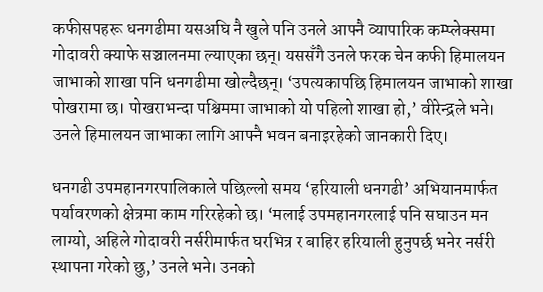कफीसपहरू धनगढीमा यसअघि नै खुले पनि उनले आफ्नै व्यापारिक कम्प्लेक्समा गोदावरी क्याफे सञ्चालनमा ल्याएका छन्। यससँगै उनले फरक चेन कफी हिमालयन जाभाको शाखा पनि धनगढीमा खोल्दैछन्। ‘उपत्यकापछि हिमालयन जाभाको शाखा पोखरामा छ। पोखराभन्दा पश्चिममा जाभाको यो पहिलो शाखा हो,’ वीरेन्द्रले भने। उनले हिमालयन जाभाका लागि आफ्नै भवन बनाइरहेको जानकारी दिए।

धनगढी उपमहानगरपालिकाले पछिल्लो समय ‘हरियाली धनगढी’ अभियानमार्फत पर्यावरणको क्षेत्रमा काम गरिरहेको छ। ‘मलाई उपमहानगरलाई पनि सघाउन मन लाग्यो, अहिले गोदावरी नर्सरीमार्फत घरभित्र र बाहिर हरियाली हुनुपर्छ भनेर नर्सरी स्थापना गरेको छु,’ उनले भने। उनको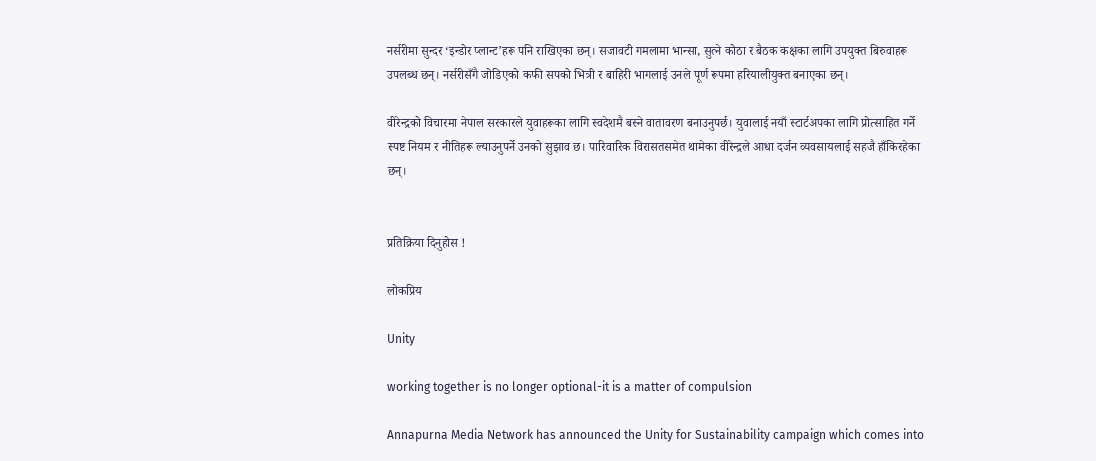नर्सरीमा सुन्दर ‘इन्डोर प्लान्ट’हरू पनि राखिएका छन्। सजावटी गमलामा भान्सा, सुत्ने कोठा र बैठक कक्षका लागि उपयुक्त बिरुवाहरू उपलब्ध छन्। नर्सरीसँगै जोडिएको कफी सपको भित्री र बाहिरी भागलाई उनले पूर्ण रूपमा हरियालीयुक्त बनाएका छन्।

वीरेन्द्रको विचारमा नेपाल सरकारले युवाहरूका लागि स्वदेशमै बस्ने वातावरण बनाउनुपर्छ। युवालाई नयाँ स्टार्टअपका लागि प्रोत्साहित गर्ने स्पष्ट नियम र नीतिहरू ल्याउनुपर्ने उनको सुझाव छ। पारिवारिक विरासतसमेत थामेका वीरेन्द्रले आधा दर्जन व्यवसायलाई सहजै हाँकिरहेका छन्।


प्रतिक्रिया दिनुहोस !

लोकप्रिय

Unity

working together is no longer optional-it is a matter of compulsion

Annapurna Media Network has announced the Unity for Sustainability campaign which comes into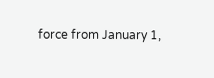force from January 1,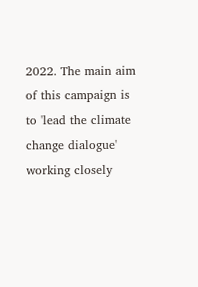2022. The main aim of this campaign is to 'lead the climate change dialogue' working closely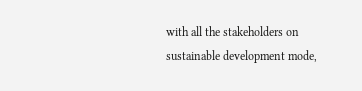with all the stakeholders on sustainable development mode,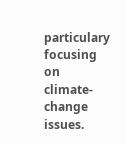particulary focusing on climate-change issues.